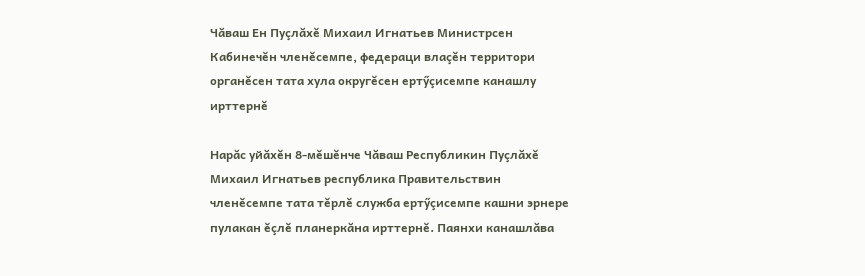Чăваш Ен Пуçлăхĕ Михаил Игнатьев Министрсен Кабинечĕн членĕсемпе, федераци влаçĕн территори органĕсен тата хула округĕсен ертӳçисемпе канашлу ирттернĕ

Нарăс уйăхĕн 8-мĕшĕнче Чăваш Республикин Пуçлăхĕ Михаил Игнатьев республика Правительствин членĕсемпе тата тĕрлĕ служба ертӳçисемпе кашни эрнере пулакан ĕçлĕ планеркăна ирттернĕ. Паянхи канашлăва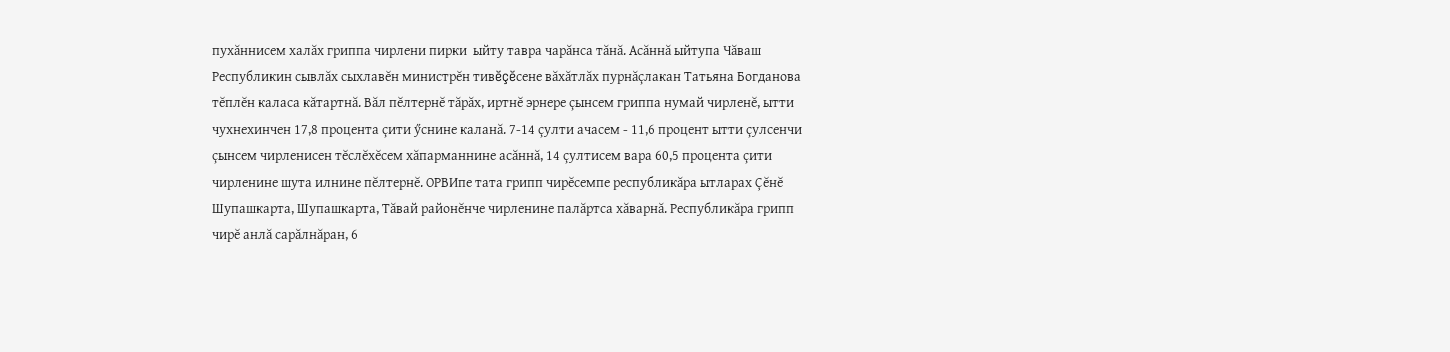пухăннисем халăх гриппа чирлени пирки  ыйту тавра чарăнса тăнă. Асăннă ыйтупа Чăваш Республикин сывлăх сыхлавĕн министрĕн тивĕçĕсене вăхăтлăх пурнăçлакан Татьяна Богданова тĕплĕн каласа кăтартнă. Вăл пĕлтернĕ тăрăх, иртнĕ эрнере çынсем гриппа нумай чирленĕ, ытти чухнехинчен 17,8 процента çити ӳснине каланă. 7-14 çулти ачасем - 11,6 процент ытти çулсенчи çынсем чирленисен тĕслĕхĕсем хăпарманнине асăннă, 14 çултисем вара 60,5 процента çити чирленине шута илнине пĕлтернĕ. ОРВИпе тата грипп чирĕсемпе республикăра ытларах Çĕнĕ Шупашкарта, Шупашкарта, Тăвай районĕнче чирленине палăртса хăварнă. Республикăра грипп чирĕ анлă сарăлнăран, 6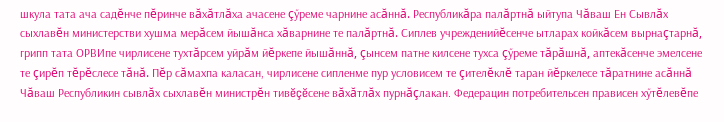шкула тата ача садĕнче пĕринче вăхăтлăха ачасене çӳреме чарнине асăннă. Республикăра палăртнă ыйтупа Чăваш Ен Сывлăх сыхлавĕн министерстви хушма мерăсем йышăнса хăварнине те палăртнă. Сиплев учрежденийĕсенче ытларах койкăсем вырнаçтарнă, грипп тата ОРВИпе чирлисене тухтăрсем уйрăм йĕркепе йышăннă, çынсем патне килсене тухса çӳреме тăрăшнă, аптекăсенче эмелсене те çирĕп тĕрĕслесе тăнă. Пĕр сăмахпа каласан, чирлисене сипленме пур условисем те çителĕклĕ таран йĕркелесе тăратнине асăннă Чăваш Республикин сывлăх сыхлавĕн министрĕн тивĕçĕсене вăхăтлăх пурнăçлакан. Федерацин потребительсен прависен хӳтĕлевĕпе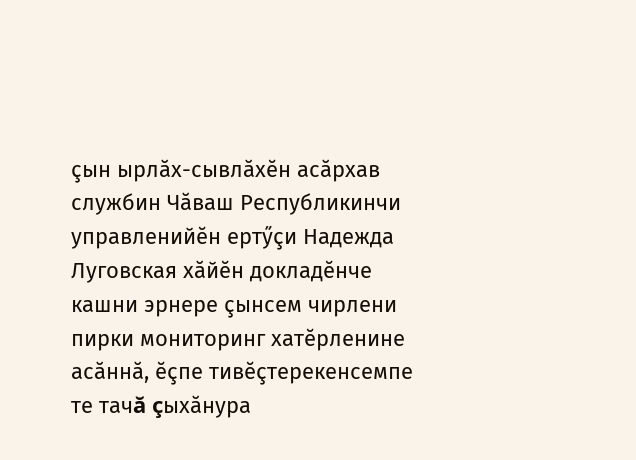çын ырлăх-сывлăхĕн асăрхав службин Чăваш Республикинчи управленийĕн ертӳçи Надежда Луговская хăйĕн докладĕнче кашни эрнере çынсем чирлени пирки мониторинг хатĕрленине асăннă, ĕçпе тивĕçтерекенсемпе те тачă çыхăнура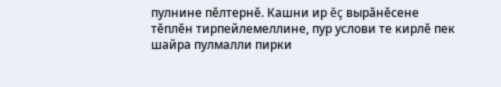пулнине пĕлтернĕ. Кашни ир ĕç вырăнĕсене тĕплĕн тирпейлемеллине, пур услови те кирлĕ пек шайра пулмалли пирки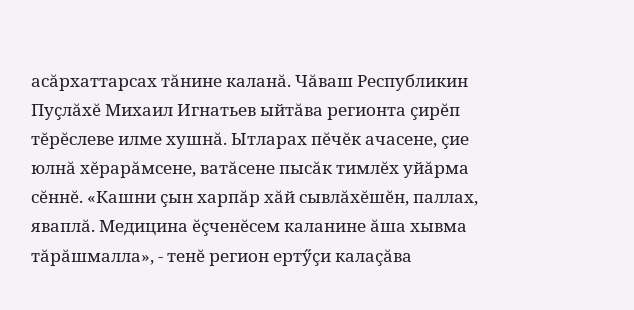асăрхаттарсах тăнине каланă. Чăваш Республикин Пуçлăхĕ Михаил Игнатьев ыйтăва регионта çирĕп тĕрĕслеве илме хушнă. Ытларах пĕчĕк ачасене, çие юлнă хĕрарăмсене, ватăсене пысăк тимлĕх уйăрма сĕннĕ. «Кашни çын харпăр хăй сывлăхĕшĕн, паллах, яваплă. Медицина ĕçченĕсем каланине ăша хывма тăрăшмалла», - тенĕ регион ертӳçи калаçăва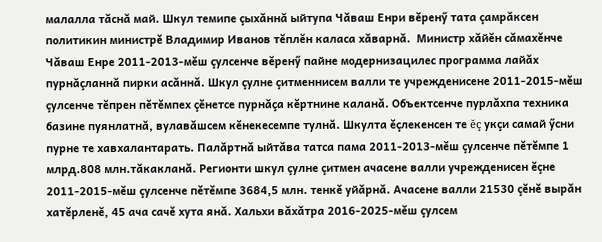малалла тăснă май. Шкул темипе çыхăннă ыйтупа Чăваш Енри вĕренӳ тата çамрăксен политикин министрĕ Владимир Иванов тĕплĕн каласа хăварнă.  Министр хăйĕн сăмахĕнче Чăваш Енре 2011-2013-мĕш çулсенче вĕренӳ пайне модернизацилес программа лайăх пурнăçланнă пирки асăннă. Шкул çулне çитменнисем валли те учрежденисене 2011-2015-мĕш çулсенче тĕпрен пĕтĕмпех çĕнетсе пурнăçа кĕртнине каланă. Объектсенче пурлăхпа техника базине пуянлатнă, вулавăшсем кĕнекесемпе тулнă. Шкулта ĕçлекенсен те ĕç укçи самай ӳсни пурне те хавхалантарать. Палăртнă ыйтăва татса пама 2011-2013-мĕш çулсенче пĕтĕмпе 1 млрд.808 млн.тăкакланă. Регионти шкул çулне çитмен ачасене валли учрежденисен ĕçне 2011-2015-мĕш çулсенче пĕтĕмпе 3684,5 млн. тенкĕ уйăрнă. Ачасене валли 21530 çĕнĕ вырăн хатĕрленĕ, 45 ача сачĕ хута янă. Хальхи вăхăтра 2016-2025-мĕш çулсем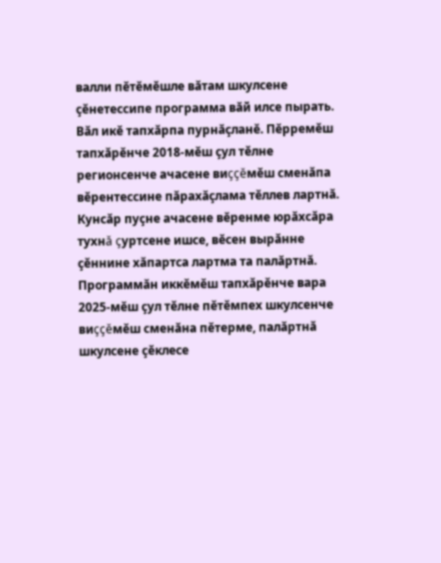валли пĕтĕмĕшле вăтам шкулсене çĕнетессипе программа вăй илсе пырать. Вăл икĕ тапхăрпа пурнăçланĕ. Пĕрремĕш тапхăрĕнче 2018-мĕш çул тĕлне регионсенче ачасене виççĕмĕш сменăпа вĕрентессине пăрахăçлама тĕллев лартнă. Кунсăр пуçне ачасене вĕренме юрăхсăра тухнă çуртсене ишсе, вĕсен вырăнне çĕннине хăпартса лартма та палăртнă. Программăн иккĕмĕш тапхăрĕнче вара 2025-мĕш çул тĕлне пĕтĕмпех шкулсенче виççĕмĕш сменăна пĕтерме, палăртнă шкулсене çĕклесе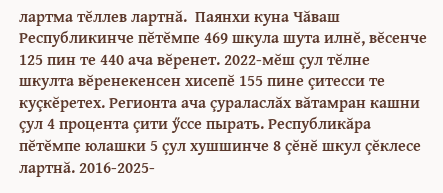лартма тĕллев лартнă.  Паянхи куна Чăваш Республикинче пĕтĕмпе 469 шкула шута илнĕ, вĕсенче 125 пин те 440 ача вĕренет. 2022-мĕш çул тĕлне  шкулта вĕренекенсен хисепĕ 155 пине çитесси те куçкĕретех. Регионта ача çураласлăх вăтамран кашни çул 4 процента çити ӳссе пырать. Республикăра пĕтĕмпе юлашки 5 çул хушшинче 8 çĕнĕ шкул çĕклесе лартнă. 2016-2025-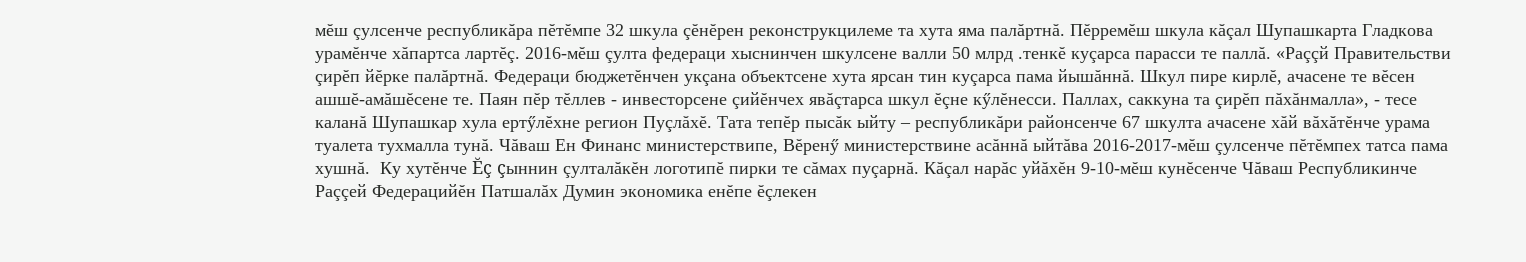мĕш çулсенче республикăра пĕтĕмпе 32 шкула çĕнĕрен реконструкцилеме та хута яма палăртнă. Пĕрремĕш шкула кăçал Шупашкарта Гладкова урамĕнче хăпартса лартĕç. 2016-мĕш çулта федераци хыснинчен шкулсене валли 50 млрд .тенкĕ куçарса парасси те паллă. «Раççй Правительстви çирĕп йĕрке палăртнă. Федераци бюджетĕнчен укçана объектсене хута ярсан тин куçарса пама йышăннă. Шкул пире кирлĕ, ачасене те вĕсен ашшĕ-амăшĕсене те. Паян пĕр тĕллев - инвесторсене çийĕнчех явăçтарса шкул ĕçне кӳлĕнесси. Паллах, саккуна та çирĕп пăхăнмалла», - тесе каланă Шупашкар хула ертӳлĕхне регион Пуçлăхĕ. Тата тепĕр пысăк ыйту – республикăри районсенче 67 шкулта ачасене хăй вăхăтĕнче урама туалета тухмалла тунă. Чăваш Ен Финанс министерствипе, Вĕренӳ министерствине асăннă ыйтăва 2016-2017-мĕш çулсенче пĕтĕмпех татса пама хушнă.  Ку хутĕнче Ĕç çыннин çулталăкĕн логотипĕ пирки те сăмах пуçарнă. Кăçал нарăс уйăхĕн 9-10-мĕш кунĕсенче Чăваш Республикинче Раççей Федерацийĕн Патшалăх Думин экономика енĕпе ĕçлекен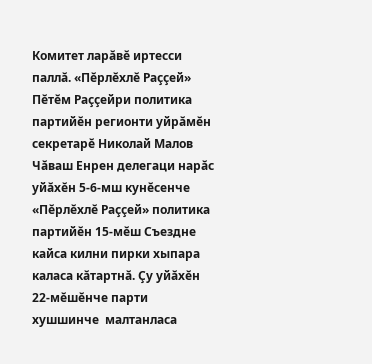Комитет ларăвĕ иртесси паллă. «Пĕрлĕхлĕ Раççей» Пĕтĕм Раççейри политика партийĕн регионти уйрăмĕн секретарĕ Николай Малов Чăваш Енрен делегаци нарăс уйăхĕн 5-6-мш кунĕсенче «Пĕрлĕхлĕ Раççей» политика партийĕн 15-мĕш Съездне кайса килни пирки хыпара каласа кăтартнă. Çу уйăхĕн 22-мĕшĕнче парти хушшинче  малтанласа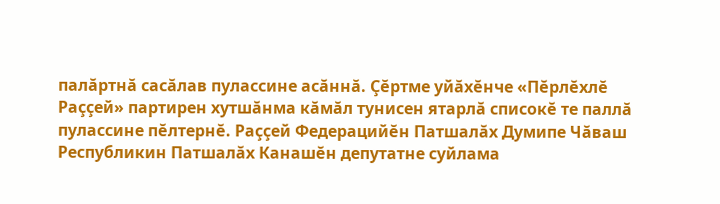палăртнă сасăлав пулассине асăннă. Çĕртме уйăхĕнче «Пĕрлĕхлĕ Раççей» партирен хутшăнма кăмăл тунисен ятарлă списокĕ те паллă пулассине пĕлтернĕ. Раççей Федерацийĕн Патшалăх Думипе Чăваш Республикин Патшалăх Канашĕн депутатне суйлама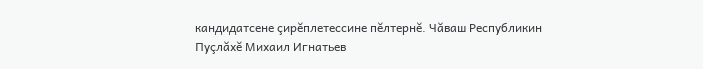кандидатсене çирĕплетессине пĕлтернĕ. Чăваш Республикин Пуçлăхĕ Михаил Игнатьев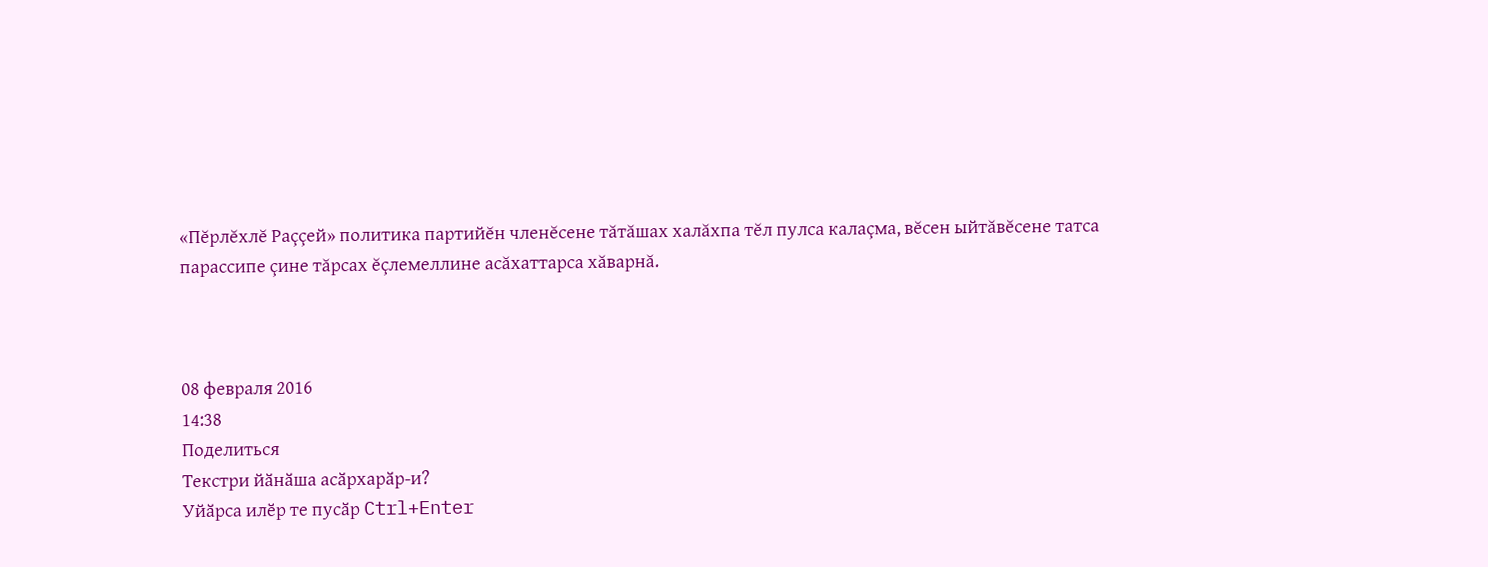«Пĕрлĕхлĕ Раççей» политика партийĕн членĕсене тăтăшах халăхпа тĕл пулса калаçма, вĕсен ыйтăвĕсене татса парассипе çине тăрсах ĕçлемеллине асăхаттарса хăварнă.



08 февраля 2016
14:38
Поделиться
Текстри йӑнӑша асӑрхарӑр-и?
Уйӑрса илӗр те пусӑр Ctrl+Enter